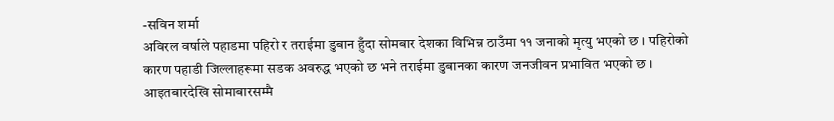-सविन शर्मा
अविरल वर्षाले पहाडमा पहिरो र तराईमा डुबान हुँदा सोमबार देशका विभिन्न ठाउँमा ११ जनाको मृत्यु भएको छ । पहिरोको कारण पहाडी जिल्लाहरूमा सडक अवरुद्ध भएको छ भने तराईमा डुबानका कारण जनजीवन प्रभावित भएको छ ।
आइतबारदेखि सोमाबारसम्मै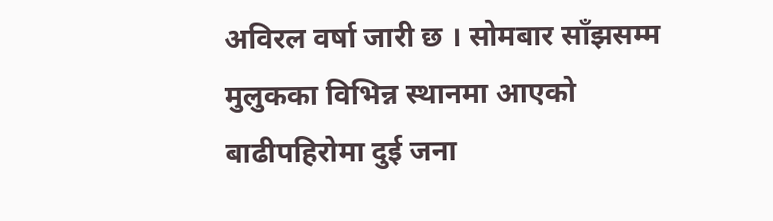अविरल वर्षा जारी छ । सोमबार साँझसम्म मुलुकका विभिन्न स्थानमा आएको बाढीपहिरोमा दुई जना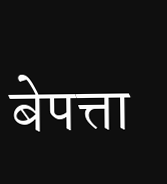बेपत्ता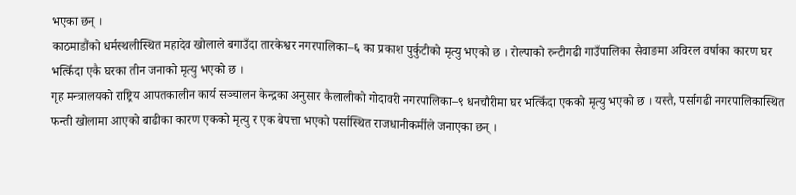भएका छन् ।
काठमाडौंको धर्मस्थलीस्थित महादेव खोलाले बगाउँदा तारकेश्वर नगरपालिका–६ का प्रकाश पुर्कुटीको मृत्यु भएको छ । रोल्पाको रुन्टीगढी गाउँपालिका सैवाङमा अविरल वर्षाका कारण घर भत्किँदा एकै घरका तीन जनाको मृत्यु भएको छ ।
गृह मन्त्रालयको राष्ट्रिय आपतकालीन कार्य सञ्चालन केन्द्रका अनुसार कैलालीको गोदावरी नगरपालिका–९ धनचौरीमा घर भत्किँदा एकको मृत्यु भएको छ । यस्तै, पर्सागढी नगरपालिकास्थित फन्ती खोलामा आएको बाढीका कारण एकको मृत्यु र एक बेपत्ता भएको पर्सास्थित राजधानीकर्मीले जनाएका छन् ।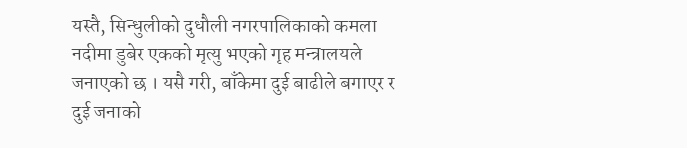यस्तै, सिन्धुलीको दुधौली नगरपालिकाको कमला नदीमा डुबेर एकको मृत्यु भएको गृह मन्त्रालयले जनाएको छ । यसै गरी, बाँकेमा दुई बाढीले बगाएर र दुई जनाको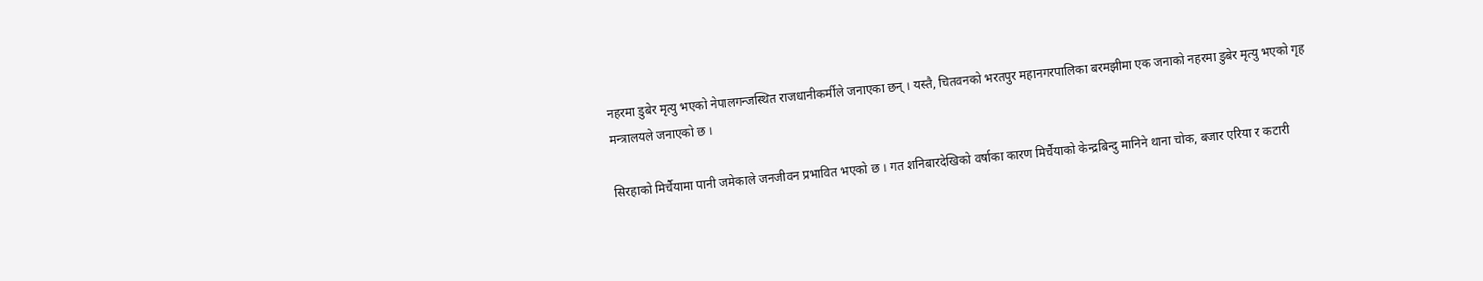नहरमा डुबेर मृत्यु भएको नेपालगन्जस्थित राजधानीकर्मीले जनाएका छन् । यस्तै, चितवनको भरतपुर महानगरपालिका बरमझीमा एक जनाको नहरमा डुबेर मृत्यु भएको गृह मन्त्रालयले जनाएको छ ।

सिरहाको मिर्चैयामा पानी जमेकाले जनजीवन प्रभावित भएको छ । गत शनिबारदेखिको वर्षाका कारण मिर्चैयाको केन्द्रबिन्दु मानिने थाना चोक, बजार एरिया र कटारी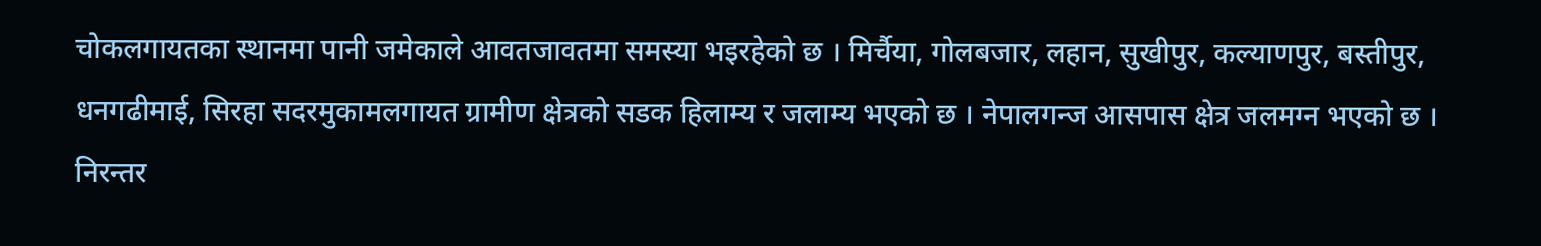चोकलगायतका स्थानमा पानी जमेकाले आवतजावतमा समस्या भइरहेको छ । मिर्चैया, गोलबजार, लहान, सुखीपुर, कल्याणपुर, बस्तीपुर, धनगढीमाई, सिरहा सदरमुकामलगायत ग्रामीण क्षेत्रको सडक हिलाम्य र जलाम्य भएको छ । नेपालगन्ज आसपास क्षेत्र जलमग्न भएको छ । निरन्तर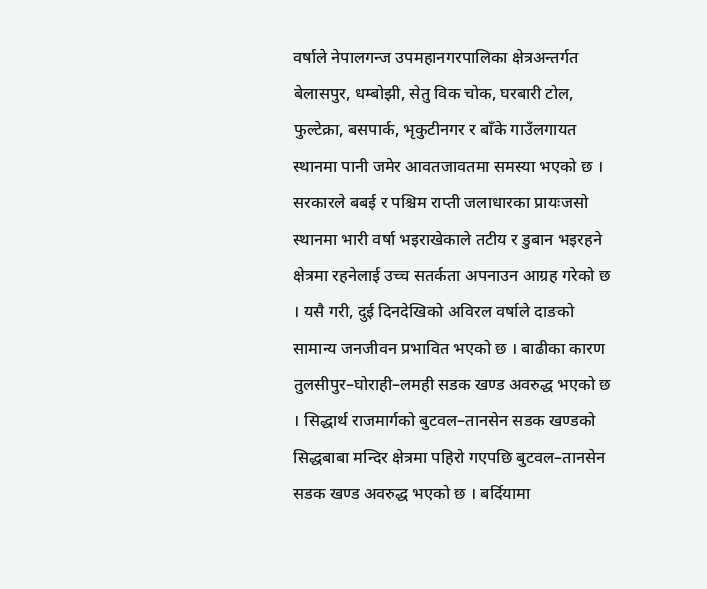वर्षाले नेपालगन्ज उपमहानगरपालिका क्षेत्रअन्तर्गत बेलासपुर, धम्बोझी, सेतु विक चोक, घरबारी टोल, फुल्टेक्रा, बसपार्क, भृकुटीनगर र बाँके गाउँलगायत स्थानमा पानी जमेर आवतजावतमा समस्या भएको छ ।
सरकारले बबई र पश्चिम राप्ती जलाधारका प्रायःजसो स्थानमा भारी वर्षा भइराखेकाले तटीय र डुबान भइरहने क्षेत्रमा रहनेलाई उच्च सतर्कता अपनाउन आग्रह गरेको छ । यसै गरी, दुई दिनदेखिको अविरल वर्षाले दाङको सामान्य जनजीवन प्रभावित भएको छ । बाढीका कारण तुलसीपुर–घोराही–लमही सडक खण्ड अवरुद्ध भएको छ । सिद्धार्थ राजमार्गको बुटवल–तानसेन सडक खण्डको सिद्धबाबा मन्दिर क्षेत्रमा पहिरो गएपछि बुटवल–तानसेन सडक खण्ड अवरुद्ध भएको छ । बर्दियामा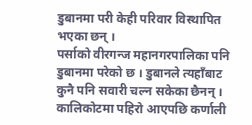डुबानमा परी केही परिवार विस्थापित भएका छन् ।
पर्साको वीरगन्ज महानगरपालिका पनि डुबानमा परेको छ । डुबानले त्यहाँबाट कुनै पनि सवारी चल्न सकेका छैनन् । कालिकोटमा पहिरो आएपछि कर्णाली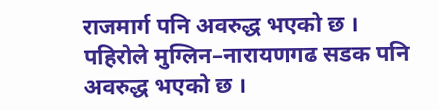राजमार्ग पनि अवरुद्ध भएको छ । पहिरोले मुग्लिन–नारायणगढ सडक पनि अवरुद्ध भएको छ ।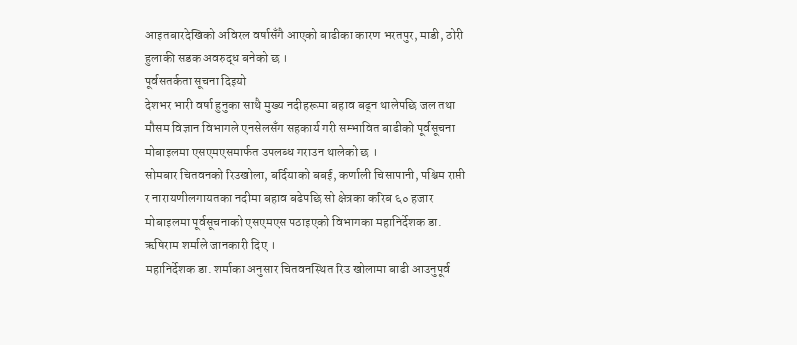आइतबारदेखिको अविरल वर्षासँगै आएको बाढीका कारण भरतपुर, माडी, ठोरी हुलाकी सडक अवरुद्ध बनेको छ ।
पूर्वसतर्कता सूचना दिइयो
देशभर भारी वर्षा हुनुका साथै मुख्य नदीहरूमा बहाव बढ्न थालेपछि जल तथा मौसम विज्ञान विभागले एनसेलसँग सहकार्य गरी सम्भावित बाढीको पूर्वसूचना मोबाइलमा एसएमएसमार्फत उपलब्ध गराउन थालेको छ ।
सोमबार चितवनको रिउखोला, बर्दियाको बबई, कर्णाली चिसापानी, पश्चिम राप्ती र नारायणीलगायतका नदीमा बहाव बढेपछि सो क्षेत्रका करिब ६० हजार मोबाइलमा पूर्वसूचनाको एसएमएस पठाइएको विभागका महानिर्देशक डा. ऋषिराम शर्माले जानकारी दिए ।
महानिर्देशक डा. शर्माका अनुसार चितवनस्थित रिउ खोलामा बाढी आउनुपूर्व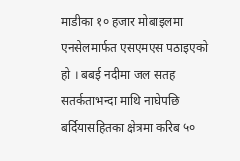माडीका १० हजार मोबाइलमा एनसेलमार्फत एसएमएस पठाइएको हो । बबई नदीमा जल सतह सतर्कताभन्दा माथि नाघेपछि बर्दियासहितका क्षेत्रमा करिब ५०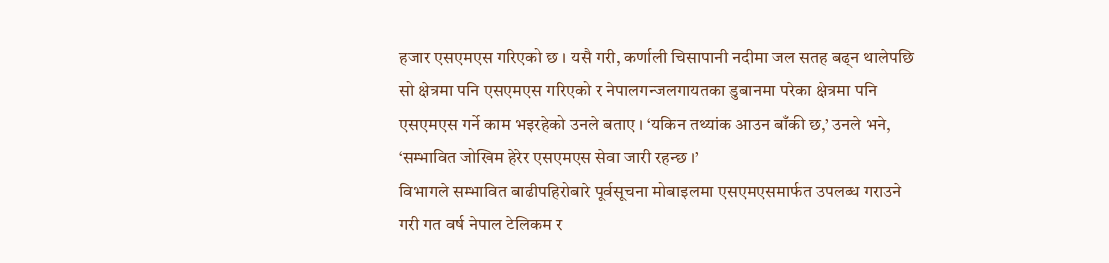हजार एसएमएस गरिएको छ । यसै गरी, कर्णाली चिसापानी नदीमा जल सतह बढ्न थालेपछि सो क्षेत्रमा पनि एसएमएस गरिएको र नेपालगन्जलगायतका डुबानमा परेका क्षेत्रमा पनि एसएमएस गर्ने काम भइरहेको उनले बताए । ‘यकिन तथ्यांक आउन बाँकी छ,’ उनले भने, ‘सम्भावित जोखिम हेरेर एसएमएस सेवा जारी रहन्छ ।’
विभागले सम्भावित बाढीपहिरोबारे पूर्वसूचना मोबाइलमा एसएमएसमार्फत उपलब्ध गराउने गरी गत वर्ष नेपाल टेलिकम र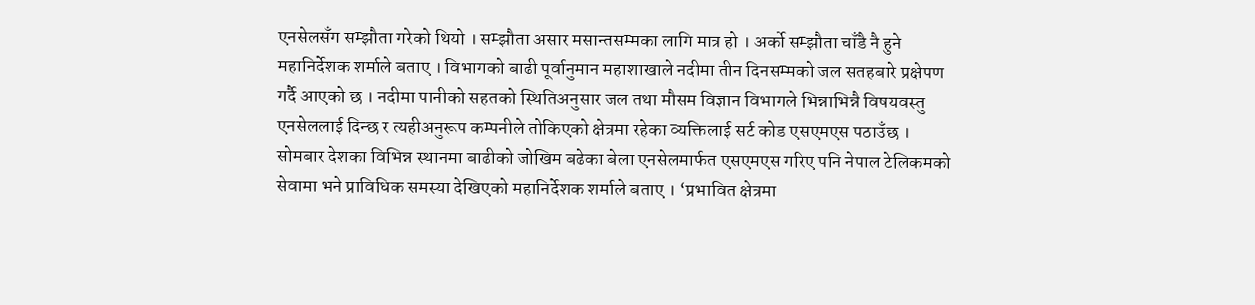एनसेलसँग सम्झौता गरेको थियो । सम्झौता असार मसान्तसम्मका लागि मात्र हो । अर्को सम्झौता चाँडै नै हुने महानिर्देशक शर्माले बताए । विभागको बाढी पूर्वानुमान महाशाखाले नदीमा तीन दिनसम्मको जल सतहबारे प्रक्षेपण गर्दै आएको छ । नदीमा पानीको सहतको स्थितिअनुसार जल तथा मौसम विज्ञान विभागले भिन्नाभिन्नै विषयवस्तु एनसेललाई दिन्छ र त्यहीअनुरूप कम्पनीले तोकिएको क्षेत्रमा रहेका व्यक्तिलाई सर्ट कोड एसएमएस पठाउँछ ।
सोमबार देशका विभिन्न स्थानमा बाढीको जोखिम बढेका बेला एनसेलमार्फत एसएमएस गरिए पनि नेपाल टेलिकमको सेवामा भने प्राविधिक समस्या देखिएको महानिर्देशक शर्माले बताए । ‘प्रभावित क्षेत्रमा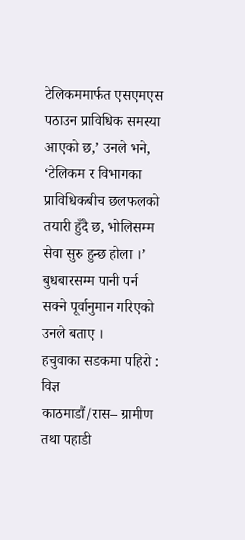टेलिकममार्फत एसएमएस पठाउन प्राविधिक समस्या आएको छ,’ उनले भने, ‘टेलिकम र विभागका प्राविधिकबीच छलफलको तयारी हुँदै छ, भोलिसम्म सेवा सुरु हुन्छ होला ।’ बुधबारसम्म पानी पर्न सक्ने पूर्वानुमान गरिएको उनले बताए ।
हचुवाका सडकमा पहिरो : विज्ञ
काठमाडौं/रास– ग्रामीण तथा पहाडी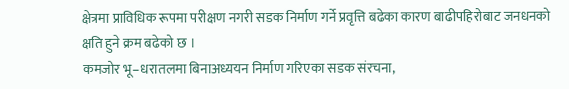क्षेत्रमा प्राविधिक रूपमा परीक्षण नगरी सडक निर्माण गर्ने प्रवृत्ति बढेका कारण बाढीपहिरोबाट जनधनको क्षति हुने क्रम बढेको छ ।
कमजोर भू–धरातलमा बिनाअध्ययन निर्माण गरिएका सडक संरचना,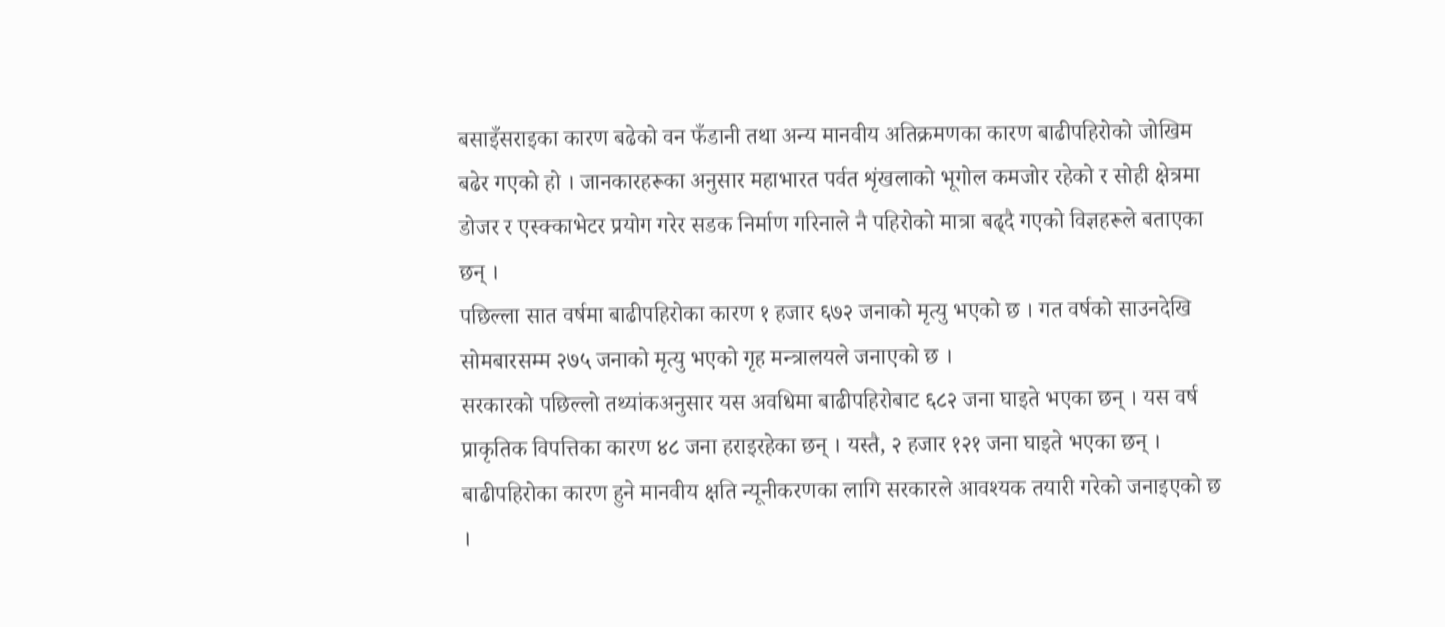बसाइँसराइका कारण बढेको वन फँडानी तथा अन्य मानवीय अतिक्रमणका कारण बाढीपहिरोको जोखिम बढेर गएको हो । जानकारहरूका अनुसार महाभारत पर्वत शृंखलाको भूगोल कमजोर रहेको र सोही क्षेत्रमा डोजर र एस्क्काभेटर प्रयोग गरेर सडक निर्माण गरिनाले नै पहिरोको मात्रा बढ्दै गएको विज्ञहरूले बताएका छन् ।
पछिल्ला सात वर्षमा बाढीपहिरोका कारण १ हजार ६७२ जनाको मृत्यु भएको छ । गत वर्षको साउनदेखि सोमबारसम्म २७५ जनाको मृत्यु भएको गृह मन्त्रालयले जनाएको छ ।
सरकारको पछिल्लो तथ्यांकअनुसार यस अवधिमा बाढीपहिरोबाट ६८२ जना घाइते भएका छन् । यस वर्ष प्राकृतिक विपत्तिका कारण ४८ जना हराइरहेका छन् । यस्तै, २ हजार १२१ जना घाइते भएका छन् । बाढीपहिरोका कारण हुने मानवीय क्षति न्यूनीकरणका लागि सरकारले आवश्यक तयारी गरेको जनाइएको छ ।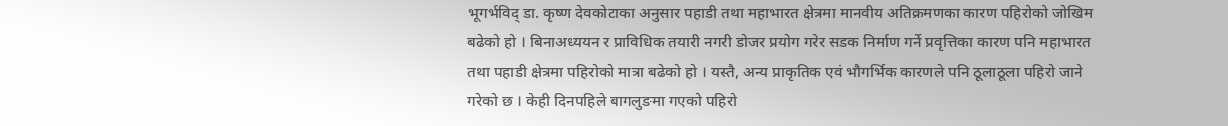भूगर्भविद् डा. कृष्ण देवकोटाका अनुसार पहाडी तथा महाभारत क्षेत्रमा मानवीय अतिक्रमणका कारण पहिरोको जोखिम बढेको हो । बिनाअध्ययन र प्राविधिक तयारी नगरी डोजर प्रयोग गरेर सडक निर्माण गर्ने प्रवृत्तिका कारण पनि महाभारत तथा पहाडी क्षेत्रमा पहिरोको मात्रा बढेको हो । यस्तै, अन्य प्राकृतिक एवं भौगर्भिक कारणले पनि ठूलाठूला पहिरो जाने गरेको छ । केही दिनपहिले बागलुङमा गएको पहिरो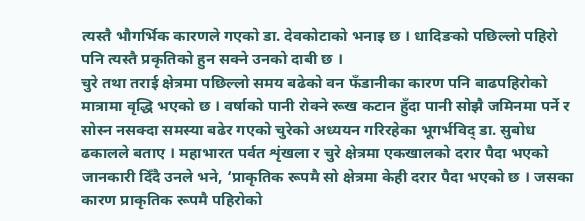त्यस्तै भौगर्भिक कारणले गएको डा. देवकोटाको भनाइ छ । धादिङको पछिल्लो पहिरो पनि त्यस्तै प्रकृतिको हुन सक्ने उनको दाबी छ ।
चुरे तथा तराई क्षेत्रमा पछिल्लो समय बढेको वन फँडानीका कारण पनि बाढपहिरोको मात्रामा वृद्धि भएको छ । वर्षाको पानी रोक्ने रूख कटान हुँदा पानी सोझै जमिनमा पर्ने र सोस्न नसक्दा समस्या बढेर गएको चुरेको अध्ययन गरिरहेका भूगर्भविद् डा. सुबोध ढकालले बताए । महाभारत पर्वत शृंखला र चुरे क्षेत्रमा एकखालको दरार पैदा भएको जानकारी दिँदै उनले भने, ‘प्राकृतिक रूपमै सो क्षेत्रमा केही दरार पैदा भएको छ । जसका कारण प्राकृतिक रूपमै पहिरोको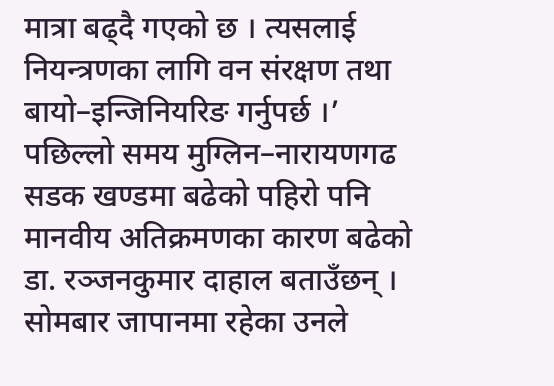मात्रा बढ्दै गएको छ । त्यसलाई नियन्त्रणका लागि वन संरक्षण तथा बायो–इन्जिनियरिङ गर्नुपर्छ ।’
पछिल्लो समय मुग्लिन–नारायणगढ सडक खण्डमा बढेको पहिरो पनि मानवीय अतिक्रमणका कारण बढेको डा. रञ्जनकुमार दाहाल बताउँछन् । सोमबार जापानमा रहेका उनले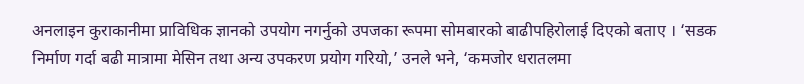अनलाइन कुराकानीमा प्राविधिक ज्ञानको उपयोग नगर्नुको उपजका रूपमा सोमबारको बाढीपहिरोलाई दिएको बताए । ‘सडक निर्माण गर्दा बढी मात्रामा मेसिन तथा अन्य उपकरण प्रयोग गरियो,’ उनले भने, ‘कमजोर धरातलमा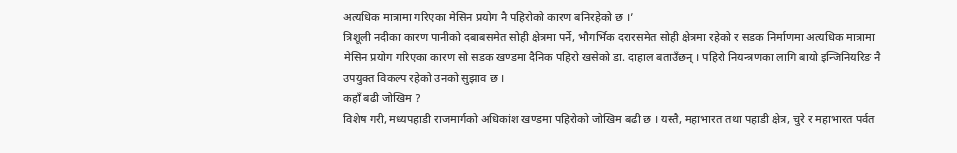अत्यधिक मात्रामा गरिएका मेसिन प्रयोग नै पहिरोको कारण बनिरहेको छ ।’
त्रिशूली नदीका कारण पानीको दबाबसमेत सोही क्षेत्रमा पर्ने, भौगर्भिक दरारसमेत सोही क्षेत्रमा रहेको र सडक निर्माणमा अत्यधिक मात्रामा मेसिन प्रयोग गरिएका कारण सो सडक खण्डमा दैनिक पहिरो खसेको डा. दाहाल बताउँछन् । पहिरो नियन्त्रणका लागि बायो इन्जिनियरिङ नै उपयुक्त विकल्प रहेको उनको सुझाव छ ।
कहाँ बढी जोखिम ?
विशेष गरी, मध्यपहाडी राजमार्गको अधिकांश खण्डमा पहिरोको जोखिम बढी छ । यस्तै, महाभारत तथा पहाडी क्षेत्र, चुरे र महाभारत पर्वत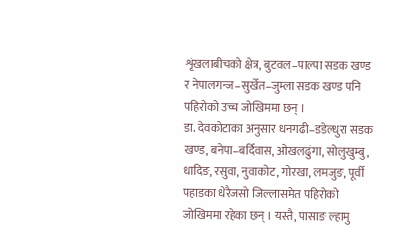शृंखलाबीचको क्षेत्र, बुटवल–पाल्पा सडक खण्ड र नेपालगन्ज–सुर्खेत–जुम्ला सडक खण्ड पनि पहिरोको उच्च जोखिममा छन् ।
डा. देवकोटाका अनुसार धनगढी–डडेल्धुरा सडक खण्ड, बनेपा–बर्दिवास, ओखलढुंगा, सोलुखुम्बु, धादिङ, रसुवा, नुवाकोट, गोरखा, लमजुङ, पूर्वी पहाडका धेरैजसो जिल्लासमेत पहिरोको जोखिममा रहेका छन् । यस्तै, पासाङ ल्हामु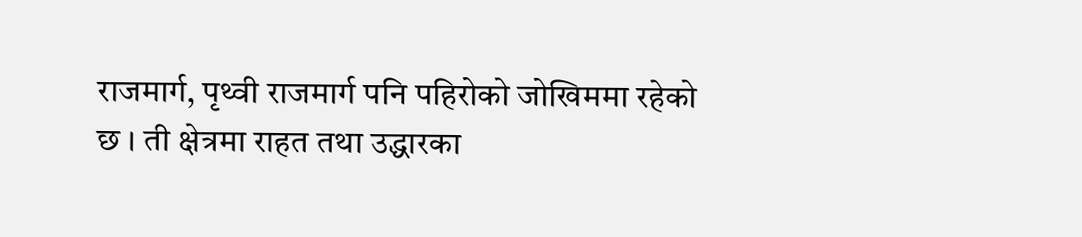राजमार्ग, पृथ्वी राजमार्ग पनि पहिरोको जोखिममा रहेको छ । ती क्षेत्रमा राहत तथा उद्धारका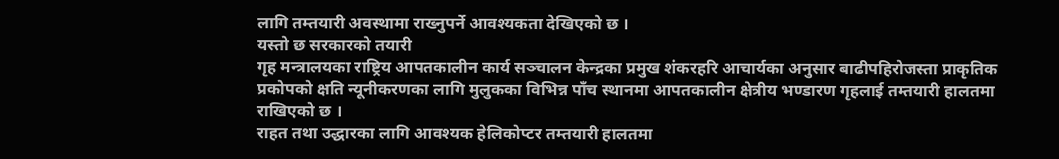लागि तम्तयारी अवस्थामा राख्नुपर्ने आवश्यकता देखिएको छ ।
यस्तो छ सरकारको तयारी
गृह मन्त्रालयका राष्ट्रिय आपतकालीन कार्य सञ्चालन केन्द्रका प्रमुख शंकरहरि आचार्यका अनुसार बाढीपहिरोजस्ता प्राकृतिक प्रकोपको क्षति न्यूनीकरणका लागि मुलुकका विभिन्न पाँच स्थानमा आपतकालीन क्षेत्रीय भण्डारण गृहलाई तम्तयारी हालतमा राखिएको छ ।
राहत तथा उद्धारका लागि आवश्यक हेलिकोप्टर तम्तयारी हालतमा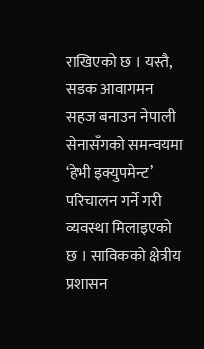राखिएको छ । यस्तै, सडक आवागमन सहज बनाउन नेपाली सेनासँगको समन्वयमा ‘हेभी इक्युपमेन्ट’ परिचालन गर्ने गरी व्यवस्था मिलाइएको छ । साविकको क्षेत्रीय प्रशासन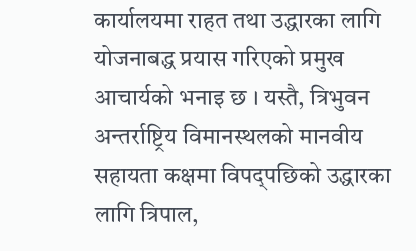कार्यालयमा राहत तथा उद्धारका लागि योजनाबद्ध प्रयास गरिएको प्रमुख आचार्यको भनाइ छ । यस्तै, त्रिभुवन अन्तर्राष्ट्रिय विमानस्थलको मानवीय सहायता कक्षमा विपद्पछिको उद्धारका लागि त्रिपाल,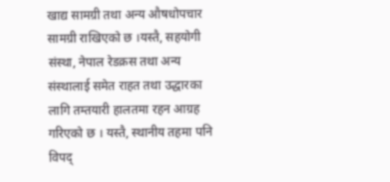खाद्य सामग्री तथा अन्य औषधोपचार सामग्री राखिएको छ ।यस्तै, सहयोगी संस्था, नेपाल रेडक्रस तथा अन्य संस्थालाई समेत राहत तथा उद्धारका लागि तम्तयारी हालतमा रहन आग्रह गरिएको छ । यस्तै, स्थानीय तहमा पनि विपद्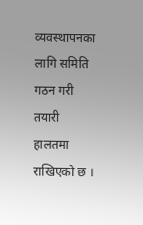व्यवस्थापनका लागि समिति गठन गरी तयारी हालतमा राखिएको छ ।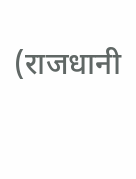(राजधानी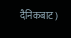दैनिकबाट)